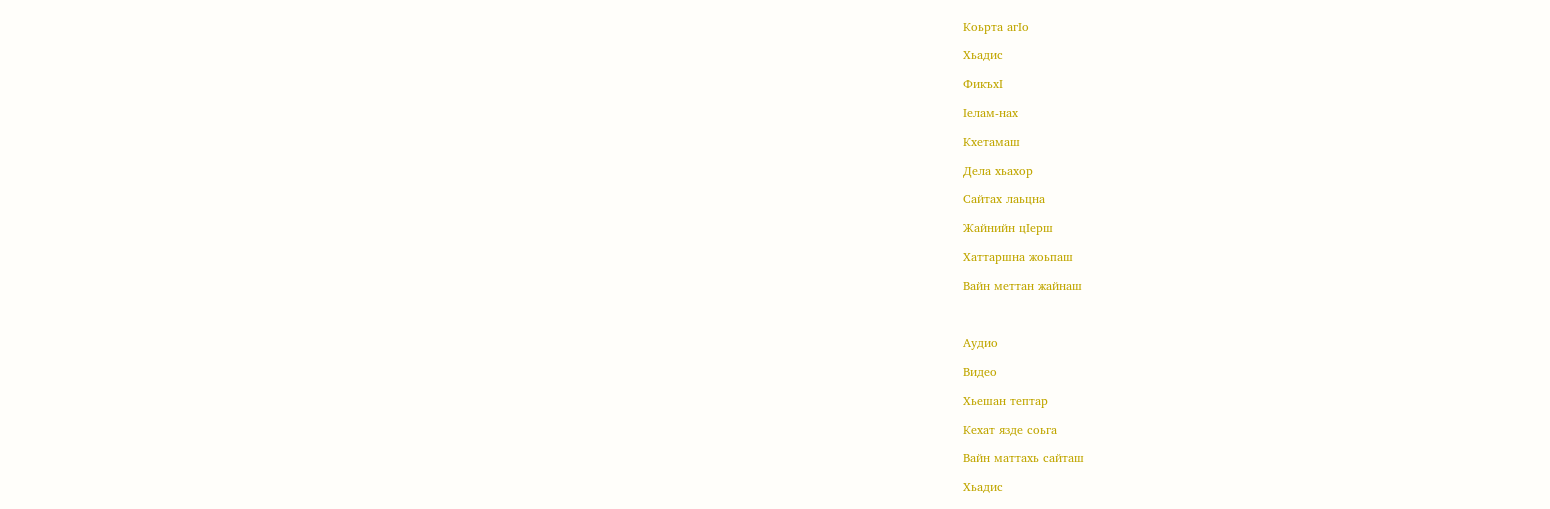Коьрта агIо

Хьадис

ФикъхI

Iелам-нах

Кхетамаш

Дела хьахор

Сайтах лаьцна

Жайнийн цIерш

Хаттаршна жоьпаш

Вайн меттан жайнаш



Аудио

Видео

Хьешан тептар

Кехат язде соьга

Вайн маттахь сайташ

Хьадис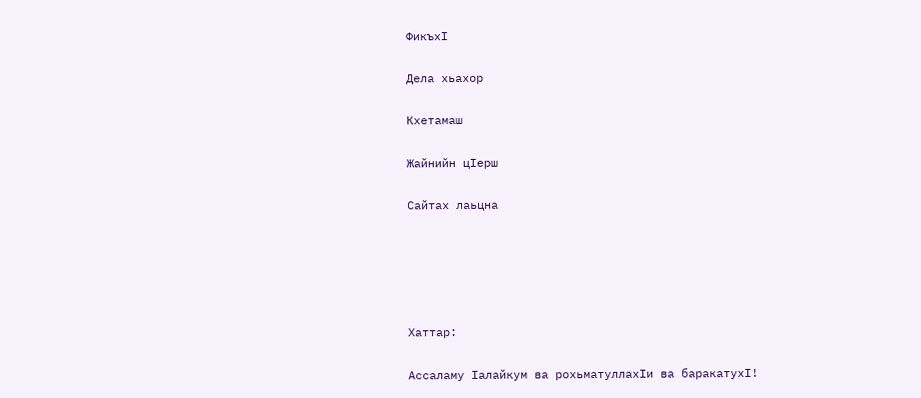ФикъхI

Дела хьахор

Кхетамаш

Жайнийн цIерш

Сайтах лаьцна





Хаттар:

Ассаламу Iалайкум ва рохьматуллахIи ва баракатухI!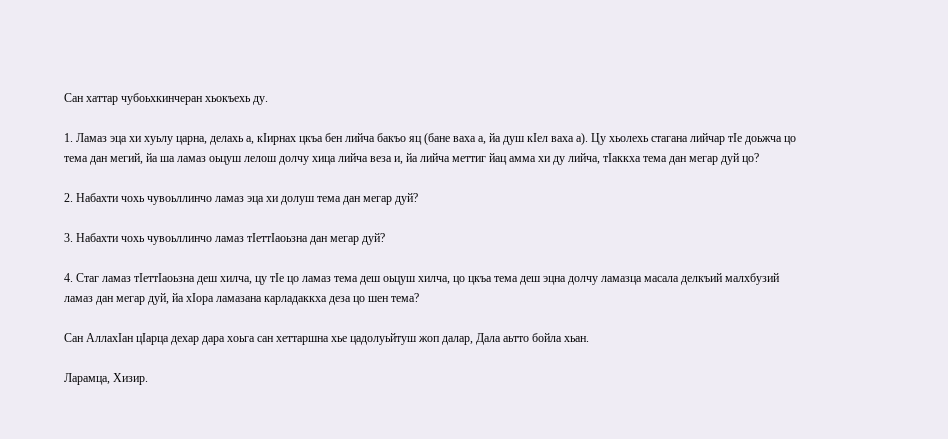Сан хаттар чубоьхкинчеран хьокъехь ду.

1. Ламаз эца хи хуьлу царна, делахь а, кIирнах цкъа бен лийча бакъо яц (бане ваха а, йа душ кIел ваха а). Цу хьолехь стагана лийчар тIе доьжча цо тема дан мегий, йа ша ламаз оьцуш лелош долчу хица лийча веза и, йа лийча меттиг йац амма хи ду лийча, тIаккха тема дан мегар дуй цо?

2. Набахти чохь чувоьллинчо ламаз эца хи долуш тема дан мегар дуй?

3. Набахти чохь чувоьллинчо ламаз тIеттIаоьзна дан мегар дуй?

4. Стаг ламаз тIеттIаоьзна деш хилча, цу тIе цо ламаз тема деш оьцуш хилча, цо цкъа тема деш эцна долчу ламазца масала делкъий малхбузий ламаз дан мегар дуй, йа хIора ламазана карладаккха деза цо шен тема?

Сан АллахIан цIарца дехар дара хоьга сан хеттаршна хье цадолуьйтуш жоп далар, Дала аьтто бойла хьан.

Ларамца, Хизир.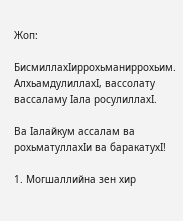Жоп:

БисмиллахIиррохьманиррохьим. АлхьамдулиллахI, вассолату вассаламу Iала росулиллахI.

Ва Iалайкум ассалам ва рохьматуллахIи ва баракатухI!

1. Могшаллийна зен хир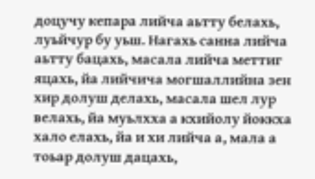доцучу кепара лийча аьтту белахь, луьйчур бу уьш. Нагахь санна лийча аьтту бацахь, масала лийча меттиг яцахь, йа лийчича могшаллийна зен хир долуш делахь, масала шел лур велахь, йа муьлхха а кхийолу йоккха хало елахь, йа и хи лийча а, мала а тоьар долуш дацахь,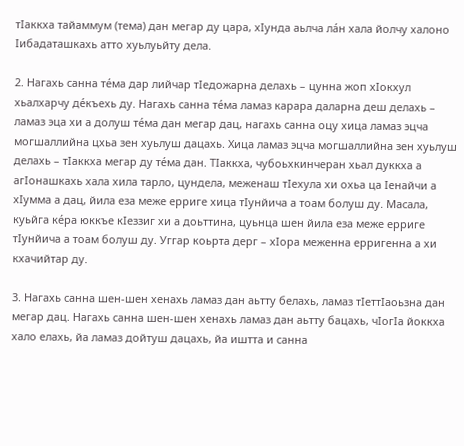тIаккха тайаммум (тема) дан мегар ду цара, хIунда аьлча ла́н хала йолчу халоно Iибадаташкахь атто хуьлуьйту дела.

2. Нагахь санна те́ма дар лийчар тIедожарна делахь – цунна жоп хIокхул хьалхарчу де́къехь ду. Нагахь санна те́ма ламаз карара даларна деш делахь – ламаз эца хи а долуш те́ма дан мегар дац, нагахь санна оцу хица ламаз эцча могшаллийна цхьа зен хуьлуш дацахь. Хица ламаз эцча могшаллийна зен хуьлуш делахь – тIаккха мегар ду те́ма дан. ТIаккха, чубоьхкинчеран хьал дуккха а агIонашкахь хала хила тарло, цундела, меженаш тIехула хи охьа ца Iенайчи а хIумма а дац, йила еза меже ерриге хица тIунйича а тоам болуш ду. Масала, куьйга ке́ра юккъе кIеззиг хи а доьттина, цуьнца шен йила еза меже ерриге тIунйича а тоам болуш ду. Уггар коьрта дерг – хIора меженна ерригенна а хи кхачийтар ду.

3. Нагахь санна шен-шен хенахь ламаз дан аьтту белахь, ламаз тIеттIаоьзна дан мегар дац. Нагахь санна шен-шен хенахь ламаз дан аьтту бацахь, чIогIа йоккха хало елахь, йа ламаз дойтуш дацахь, йа иштта и санна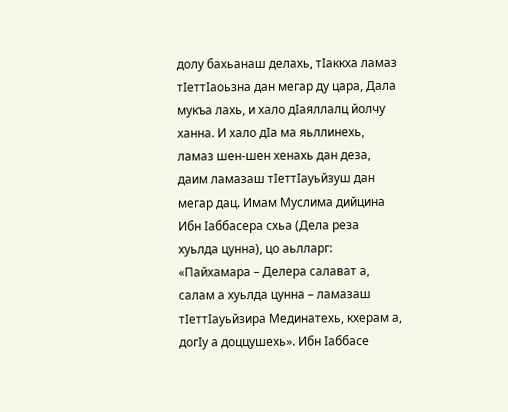долу бахьанаш делахь, тIаккха ламаз тIеттIаоьзна дан мегар ду цара, Дала мукъа лахь, и хало дIаяллалц йолчу ханна. И хало дIа ма яьллинехь, ламаз шен-шен хенахь дан деза, даим ламазаш тIеттIауьйзуш дан мегар дац. Имам Муслима дийцина Ибн Iаббасера схьа (Дела реза хуьлда цунна), цо аьлларг: «Пайхамара – Делера салават а, салам а хуьлда цунна – ламазаш тIеттIауьйзира Мединатехь, кхерам а, догIу а доццушехь». Ибн Iаббасе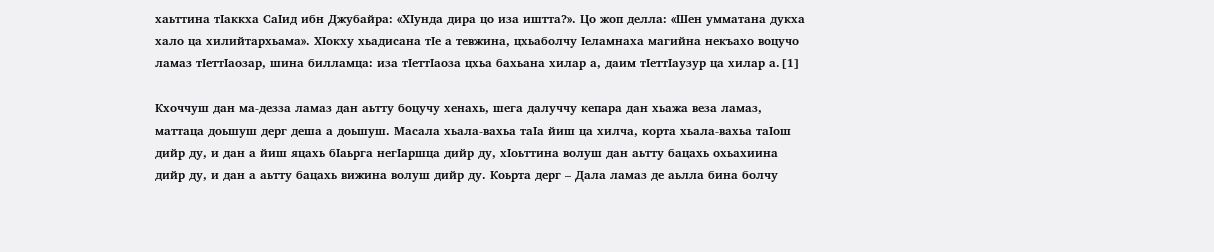хаьттина тIаккха СаIид ибн Джубайра: «ХIунда дира цо иза иштта?». Цо жоп делла: «Шен умматана дукха хало ца хилийтархьама». ХIокху хьадисана тIе а тевжина, цхьаболчу Iеламнаха магийна некъахо воцучо ламаз тIеттIаозар, шина билламца: иза тIеттIаоза цхьа бахьана хилар а, даим тIеттIаузур ца хилар а.[1]

Кхоччуш дан ма-дезза ламаз дан аьтту боцучу хенахь, шега далуччу кепара дан хьажа веза ламаз, маттаца доьшуш дерг деша а доьшуш. Масала хьала-вахьа таIа йиш ца хилча, корта хьала-вахьа таIош дийр ду, и дан а йиш яцахь бIаьрга негIаршца дийр ду, хIоьттина волуш дан аьтту бацахь охьахиина дийр ду, и дан а аьтту бацахь вижина волуш дийр ду. Коьрта дерг – Дала ламаз де аьлла бина болчу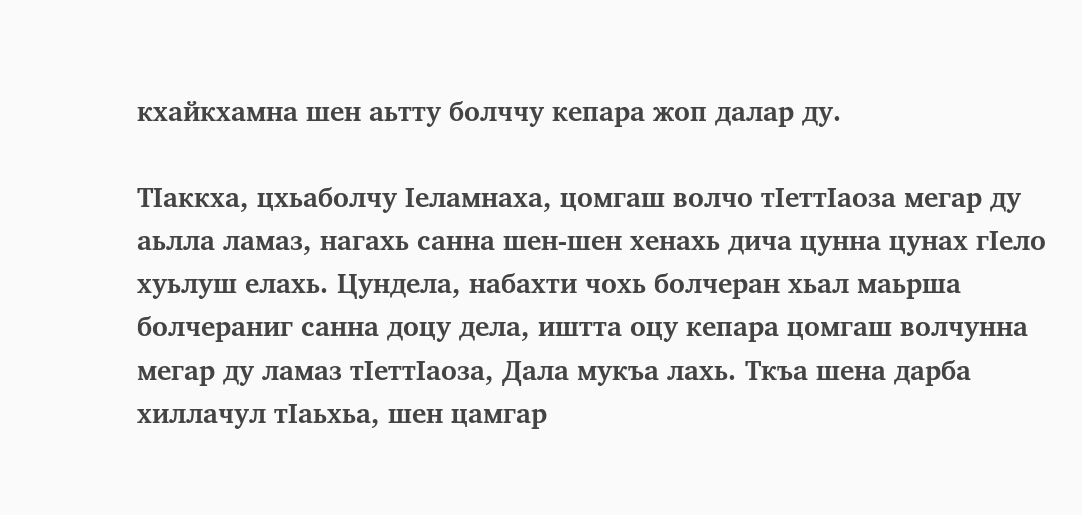кхайкхамна шен аьтту болччу кепара жоп далар ду.

ТIаккха, цхьаболчу Iеламнаха, цомгаш волчо тIеттIаоза мегар ду аьлла ламаз, нагахь санна шен-шен хенахь дича цунна цунах гIело хуьлуш елахь. Цундела, набахти чохь болчеран хьал маьрша болчераниг санна доцу дела, иштта оцу кепара цомгаш волчунна мегар ду ламаз тIеттIаоза, Дала мукъа лахь. Ткъа шена дарба хиллачул тIаьхьа, шен цамгар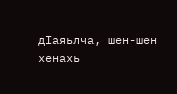дIаяьлча, шен-шен хенахь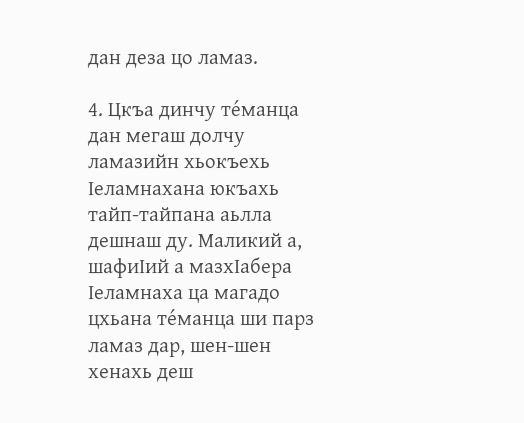дан деза цо ламаз.

4. Цкъа динчу те́манца дан мегаш долчу ламазийн хьокъехь Iеламнахана юкъахь тайп-тайпана аьлла дешнаш ду. Маликий а, шафиIий а мазхIабера Iеламнаха ца магадо цхьана те́манца ши парз ламаз дар, шен-шен хенахь деш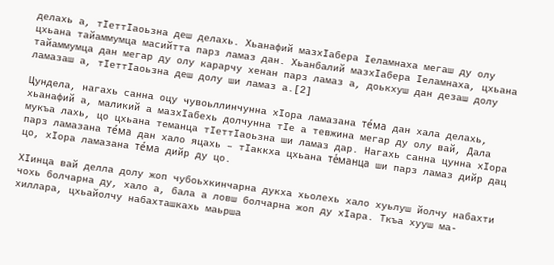делахь а, тIеттIаоьзна деш делахь. Хьанафий мазхIабера Iеламнаха мегаш ду олу цхьана тайаммумца масийтта парз ламаз дан. Хьанбалий мазхIабера Iеламнаха, цхьана тайаммумца дан мегар ду олу карарчу хенан парз ламаз а, доькхуш дан дезаш долу ламазаш а, тIеттIаоьзна деш долу ши ламаз а.[2]

Цундела, нагахь санна оцу чувоьллинчунна хIора ламазана те́ма дан хала делахь, хьанафий а, маликий а мазхIабехь долчунна тIе а тевжина мегар ду олу вай, Дала мукъа лахь, цо цхьана теманца тIеттIаоьзна ши ламаз дар. Нагахь санна цунна хIора парз ламазана те́ма дан хало яцахь – тIаккха цхьана те́манца ши парз ламаз дийр дац цо, хIора ламазана те́ма дийр ду цо.

ХIинца вай делла долу жоп чубоьхкинчарна дукха хьолехь хало хуьлуш йолчу набахти чохь болчарна ду, хало а, бала а ловш болчарна жоп ду хIара. Ткъа хууш ма-хиллара, цхьайолчу набахташкахь маьрша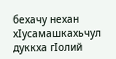бехачу нехан хIусамашкахьчул дуккха гIолий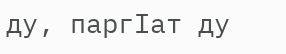ду, паргIат ду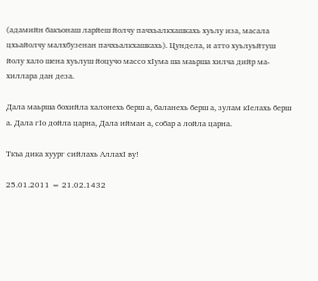(адамийн бакъонаш ларйеш йолчу пачхьалкхашкахь хуьлу иза, масала цхьайолчу малхбузенан пачхьалкхашкахь). Цундела, и атто хуьлуьйтуш йолу хало шена хуьлуш йоцучо массо хIума ша маьрша хилча дийр ма-хиллара дан деза.

Дала маьрша бохийла халонехь берш а, баланехь берш а, зулам кIелахь берш а. Дала гIо дойла царна, Дала ийман а, собар а лойла царна.

Ткъа дика хуург сийлахь АллахI ву!

25.01.2011 = 21.02.1432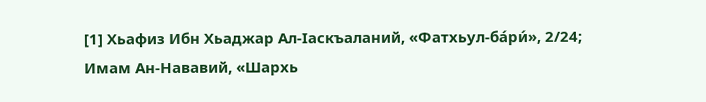[1] Хьафиз Ибн Хьаджар Ал-Iаскъаланий, «Фатхьул-ба́ри́», 2/24; Имам Ан-Нававий, «Шархь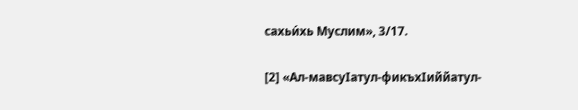сахьи́хь Муслим», 3/17.

[2] «Ал-мавсуIатул-фикъхIиййатул-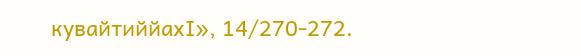кувайтиййахI», 14/270-272.